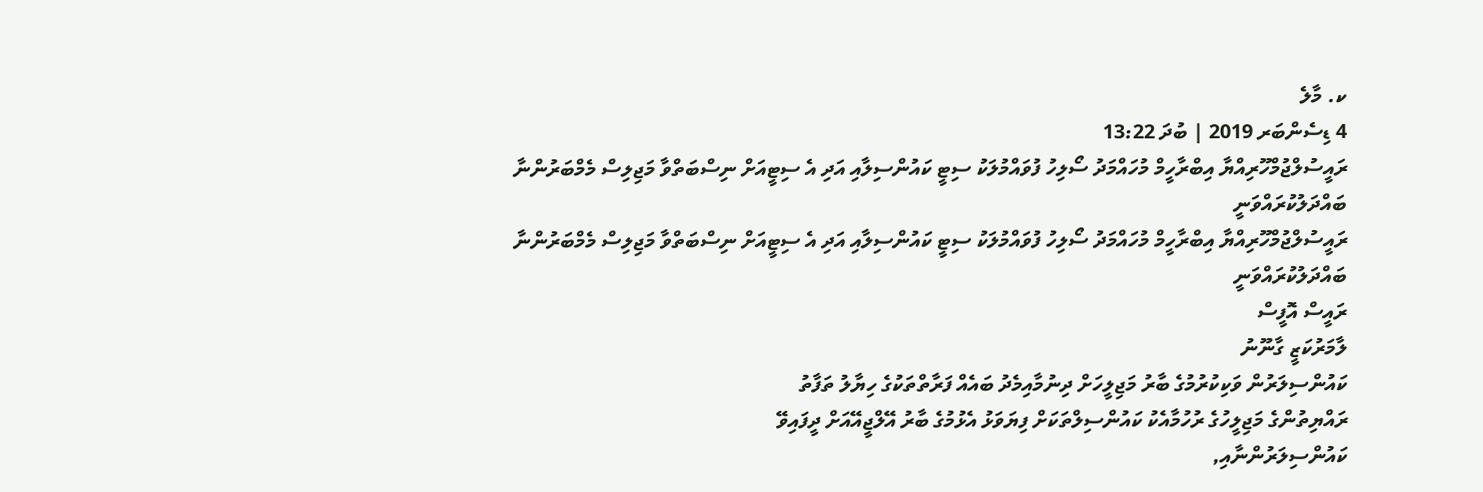ކ. މާލެ
4 ޑިސެންބަރ 2019 | ބުދަ 13:22
ރައީސުލްޖުމްހޫރިއްޔާ އިބްރާހީމް މުހައްމަދު ސޯލިހު ފުވައްމުލަކު ސިޓީ ކައުންސިލާއި އަދި އެ ސިޓީއަށް ނިސްބަތްވާ މަޖިލިސް މެމްބަރުންނާ ބައްދަލުކުރައްވަނީ
ރައީސުލްޖުމްހޫރިއްޔާ އިބްރާހީމް މުހައްމަދު ސޯލިހު ފުވައްމުލަކު ސިޓީ ކައުންސިލާއި އަދި އެ ސިޓީއަށް ނިސްބަތްވާ މަޖިލިސް މެމްބަރުންނާ ބައްދަލުކުރައްވަނީ
ރައީސް އޮފީސް
ލާމަރުކަޒީ ގާނޫނު
ކައުންސިލަރުން ވަކިކުރުމުގެ ބާރު މަޖިލީހަށް ދިނުމާއިމެދު ބައެއް ފަރާތްތަކުގެ ހިޔާލު ތަފާތު
ރައްޔިތުންގެ މަޖިލީހުގެ ރުހުމާއެކު ކައުންސިލްތަކަށް ފިޔަވަޅު އެޅުމުގެ ބާރު އޭލްޖީއޭއަށް ދީފައިވޭ
ކައުންސިލަރުންނާއި,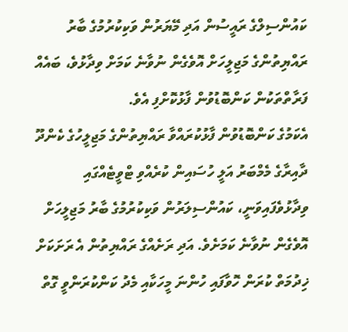ކައުންސިލްގެ ރައީސުން އަދި މޭޔަރުން ވަކިކުރުމުގެ ބާރު ރައްޔިތުންގެ މަޖިލީހަށް އޮވެގެން ނުވާނެ ކަމަށް ވިދާޅުވެ، ބައެއް ފަރާތްތަކުން ކަންބޮޑުވުން ފާޅުކޮށްފި އެވެ.
އެކަމުގެ ކަންބޮޑުވުން ފާޅުކުރައްވާ ރައްޔިތުންގެ މަޖިލީހުގެ ކެންދޫ ދާއިރާގެ މެމްބަރު އަލީ ހުސައިން ކުރެއްވި ޓްވީޓެއްގައި ވިދާޅުވެފައިވަނީ، ކައުންސިލަރުން ވަކިކުރުމުގެ ބާރު މަޖިލީހަށް އޮވެގެން ނުވާނެ ކަމަށެވެ. އަދި ރަށެއްގެ ރައްޔިތުން އެ ރަށަކަށް ޚިދުމަތް ކުރަން ހޮވާފައި ހުންނަ މީހަކާއި މެދު ކަންކުރަންވީ ގޮތް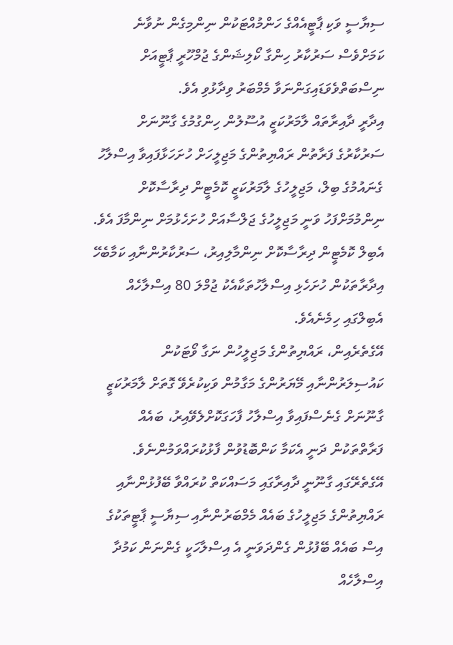ސިޔާސީ ވަކި ޕާޓީއެއްގެ ހަންމުއްޓަކުން ނިންމިގެން ނުވާނެ ކަމަށްވެސް ސަރުކާރު ހިންގާ ކޯލިޝަންގެ ޖުމްހޫރީ ޕާޓީއަށް ނިސްބަތްވެވަޑައިގަންނަވާ މެމްބަރު ވިދާޅުވި އެވެ.
އިދާރީ ދާއިރާތައް ލާމަރުކަޒީ އުސޫލުން ހިންގުމުގެ ގާނޫނަށް ސަރުކާރުގެ ފަރާތުން ރައްޔިތުންގެ މަޖިލީހަށް ހުށަހަޅާފައިވާ އިސްލާހު ގެނައުމުގެ ބިލް، މަޖިލީހުގެ ލާމަރުކަޒީ ކޮމެޓީން ދިރާސާކޮށް ނިންމުމަށްފަހު ވަނީ މަޖިލީހުގެ ޖަލްސާއަށް ހުށަހެޅުމަށް ނިންމާފަ އެވެ.
އެބިލް ކޮމެޓީން ދިރާސާކޮށް ނިންމާލިއިރު، ސަރުކާރުންނާއި ކަމާބެހޭ އިދާރާތަކުން ހުށަހެޅި އިސްލާހުތަކާއެކު ޖުމްލަ 80 އިސްލާހެއް އެބިލްގައި ހިމެނެއެވެ.
އޭގެތެރެއިން، ރައްޔިތުންގެ މަޖިލީހުން ނަގާ ވޯޓަކުން ކައުސިލަރުންނާއި މޭޔަރުންގެ މަގާމުން ވަކިކުރެވޭ ގޮތަށް ލާމަރުކަޒީ ގާނޫނަށް ގެނެސްފައިވާ އިސްލާހު ފާހަގަކޮށްލެވޭއިރު، ބައެއް ފަރާތްތަކުން ދަނީ އެކަމާ ކަންބޮޑުވުން ފާޅުކުރައްވަމުންނެވެ. އޭގެތެރޭގައި ގާނޫނީ ދާއިރާގައި މަސައްކަތް ކުރައްވާ ބޭފުޅުންނާއި ރައްޔިތުންގެ މަޖިލީހުގެ ބައެއް މެމްބަރުންނާއި ސިޔާސީ ޕާޓީތަކުގެ އިސް ބައެއް ބޭފުޅުން ގެންދަވަނީ އެ އިސްލާހަކީ ގެންނަން ކަމުދާ އިސްލާހެއް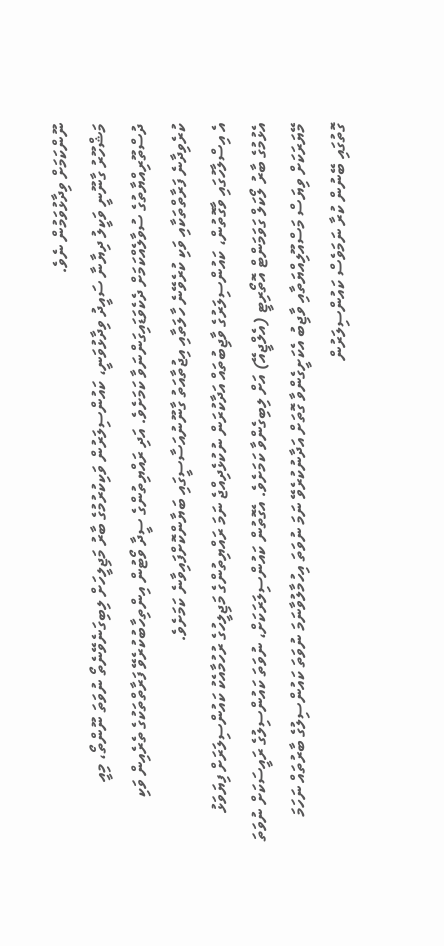ނޫންކަމަށް ވިދާޅުވަމުން ނެވެ.
މަޝްހޫރު ގާނޫނީ ވަކީލު ދިޔާނާ ސައީދު ވިދާޅުވަނީ، ކައުންސިލަރުން ވަކިކުރުމުގެ ބާރު މަޖިލީހަށް ލިބިގަނެވޭނެތޯ ނުވަތަ ނޫންތޯ، މިއީ ދުސްތޫރިއްޔާތުގެ ސުވާލެއްކަމަށް ދެކެވަޑައިގަންނަވާ ކަމަށެވެ. އަދި ރައްޔިތުންގެ ސީދާ ވޯޓުން އިންތިހާބުކުރެވޭ ފަރާތްތަކުގެ ތެރެއިން ވަކި ކުރެވިދާނެ ފަރާތްތަކާއި ވަކި ކުރެވޭނެ ހާލަތާއި އިޖުތާއަތު ގާނޫނުއަސާސީގައި ބަޔާންކޮށްފައިވާނެ ކަމަށެވެ.
އެ އިސްލާހުގައި ވާގޮތުން، ކައުންސިލަރުގެ ވާޖިބުތައް އަދާކުރަން ނުކުޅެދިއްޖެ ނަމަ ރައްޔިތުންގެ މަޖިލީހުގެ ރުހުމާއެކު ކައުންސިލަރަށް ފިޔަވަޅު އެޅުމުގެ ބާރު ލޯކަލް ގަވަމަންޓް އޮތޯރިޓީ (އެލްޖީއޭ) އަށް ލިބިގެންވާ ކަމަށެވެ. އެގޮތުން ކައުންސިލަރަކަށް، ނުވަތަ ކައުންސިލުގެ ރައީސަކަށް ނުވަތަ މޭޔަރަކަށް ވިޔަސް މަސްއޫލިއްޔަތާއި ވާޖިބު އެކަށީގެންވާ ގޮތަށް އަދާނުކުރެވޭ ނަމަ ނުވަތަ އިހުމާލުވާނަމަ ނުވަތަ ކައުންސިލުގެ ބާރުތައް ނަހަމަ ގޮތުގައި ބޭނުން ކުރާ ނަމަވެސް ކައުންސިލަރުން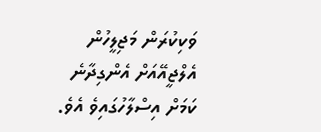ވަކިކުރަން މަޖިލީހުން އެލްޖީއޭއަށް އެންގިދާނެ ކަމަށް އިސްލާހުގައިވެ އެވެ.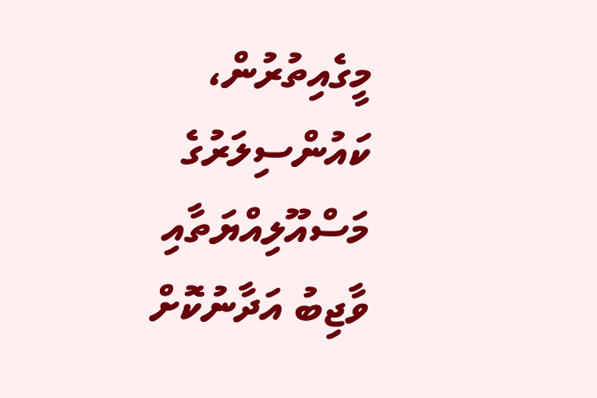މީގެއިތުރުން، ކައުންސިލަރުގެ މަސްއޫލިއްޔަތާއި ވާޖިބު އަދާނުކޮށް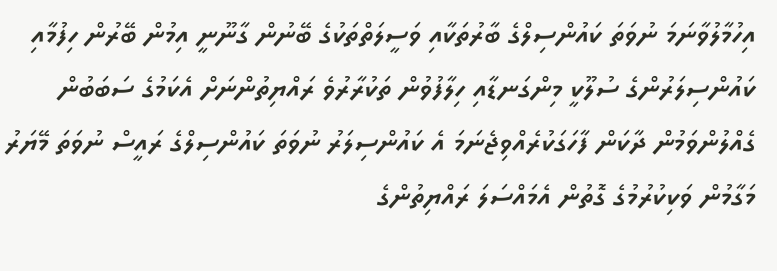އިހުމާލުވާނަމަ ނުވަތަ ކައުންސިލްގެ ބާރުތަކާއި ވަސީލަތްތަކުގެ ބޭނުން ގާނޫނީ އިމުން ބޭރުން ހިފުމާއި ކައުންސިލަރުންގެ ސުލޫކީ މިންގަނޑާއި ހިލާފުވުން ތަކުރާރުވެ ރައްޔިތުންނަށް އެކަމުގެ ސަބަބުން ގެއްލުންވަމުން ދާކަން ފާހަގަކުރެއްވިޖެނަމަ އެ ކައުންސިލަރު ނުވަތަ ކައުންސިލްގެ ރައީސް ނުވަތަ މޭޔަރު މަގާމުން ވަކިކުރުމުގެ ގޮތުން އެމައްސަލަ ރައްޔިތުންގެ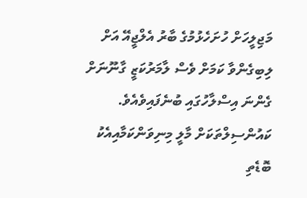މަޖިލީހަށް ހުށަހެޅުމުގެ ބާރު އެލްޖީއޭ އަށް ލިބިގެންވާ ކަމަށް ވެސް ލާމަރުކަޒީ ގާނޫނަށް ގެންނަ އިސްލާހުގައި ބުނެފައިވެއެވެ.
ކައުންސިލްތަކަށް މާލީ މިނިވަންކަމާއިއެކު ބޮޑެތި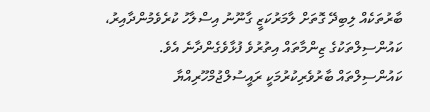ބާރުތަކެއް ލިބިދޭ ގޮތަށް ލާމަރުކަޒީ ގާނޫނު އިސްލާހު ކުރެވެމުންދާއިރު، ކައުންސިލްތަކުގެ ޒިންމާތައް އިތުރުވެ ފުޅާވެގެންދާނެ އެވެ.
ކައުންސިލްތައް ބާރުވެރިކުރުމަކީ ރައީސުލްޖުމްހޫރިއްޔާ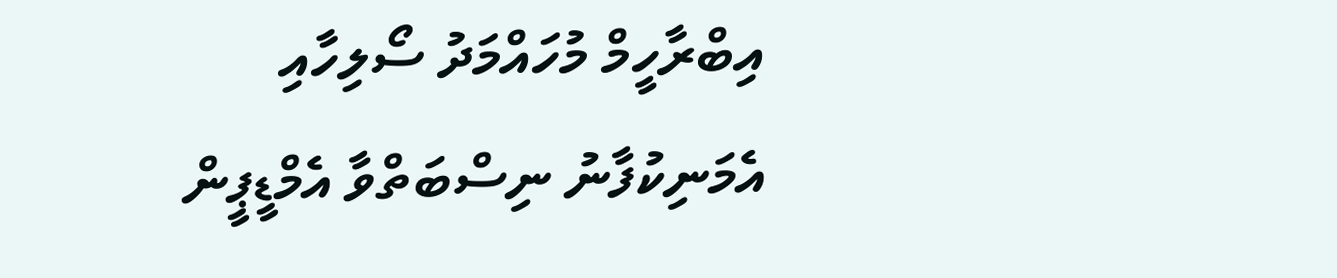އިބްރާހީމް މުހައްމަދު ސޯލިހާއި އެމަނިކުފާނު ނިސްބަތްވާ އެމްޑީޕީން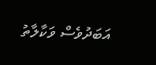އަބަދުވެސް ވަކާލާތު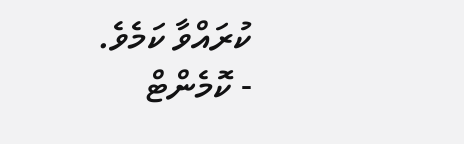ކުރައްވާ ކަމެވެ.
- ކޮމެންޓް